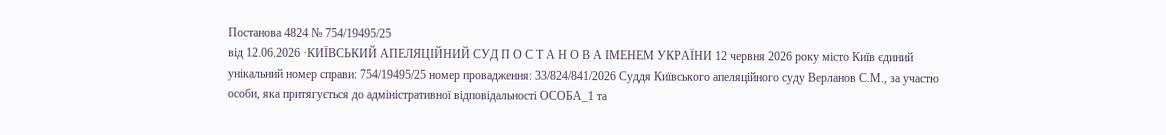Постанова 4824 № 754/19495/25
від 12.06.2026 ·КИЇВСЬКИЙ АПЕЛЯЦІЙНИЙ СУД П О С Т А Н О В А ІМЕНЕМ УКРАЇНИ 12 червня 2026 року місто Київ єдиний унікальний номер справи: 754/19495/25 номер провадження: 33/824/841/2026 Суддя Київського апеляційного суду Верланов С.М., за участю особи, яка притягується до адміністративної відповідальності ОСОБА_1 та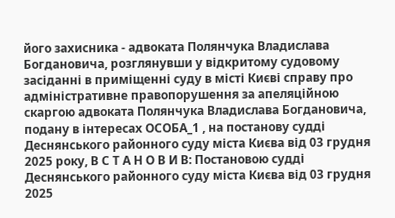його захисника - адвоката Полянчука Владислава Богдановича, розглянувши у відкритому судовому засіданні в приміщенні суду в місті Києві справу про адміністративне правопорушення за апеляційною скаргою адвоката Полянчука Владислава Богдановича, подану в інтересах ОСОБА_1 , на постанову судді Деснянського районного суду міста Києва від 03 грудня 2025 року, В С Т А Н О В И В: Постановою судді Деснянського районного суду міста Києва від 03 грудня 2025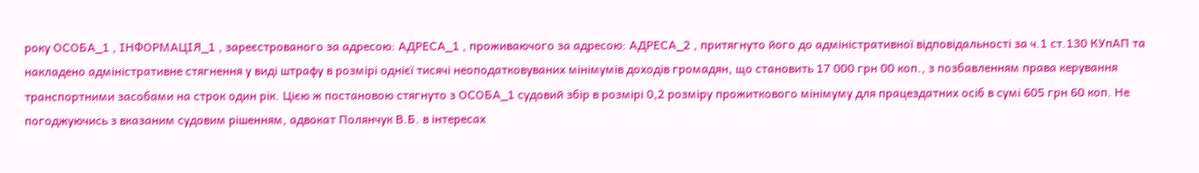року ОСОБА_1 , ІНФОРМАЦІЯ_1 , зареєстрованого за адресою: АДРЕСА_1 , проживаючого за адресою: АДРЕСА_2 , притягнуто його до адміністративної відповідальності за ч.1 ст.130 КУпАП та накладено адміністративне стягнення у виді штрафу в розмірі однієї тисячі неоподатковуваних мінімумів доходів громадян, що становить 17 000 грн 00 коп., з позбавленням права керування транспортними засобами на строк один рік. Цією ж постановою стягнуто з ОСОБА_1 судовий збір в розмірі 0,2 розміру прожиткового мінімуму для працездатних осіб в сумі 605 грн 60 коп. Не погоджуючись з вказаним судовим рішенням, адвокат Полянчук В.Б. в інтересах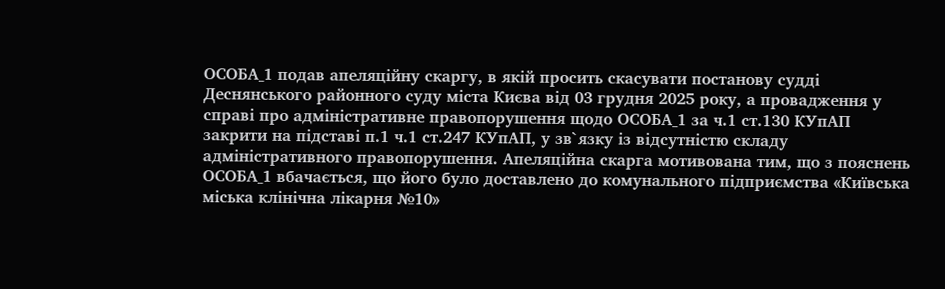ОСОБА_1 подав апеляційну скаргу, в якій просить скасувати постанову судді Деснянського районного суду міста Києва від 03 грудня 2025 року, а провадження у справі про адміністративне правопорушення щодо ОСОБА_1 за ч.1 ст.130 КУпАП закрити на підставі п.1 ч.1 ст.247 КУпАП, у зв`язку із відсутністю складу адміністративного правопорушення. Апеляційна скарга мотивована тим, що з пояснень ОСОБА_1 вбачається, що його було доставлено до комунального підприємства «Київська міська клінічна лікарня №10»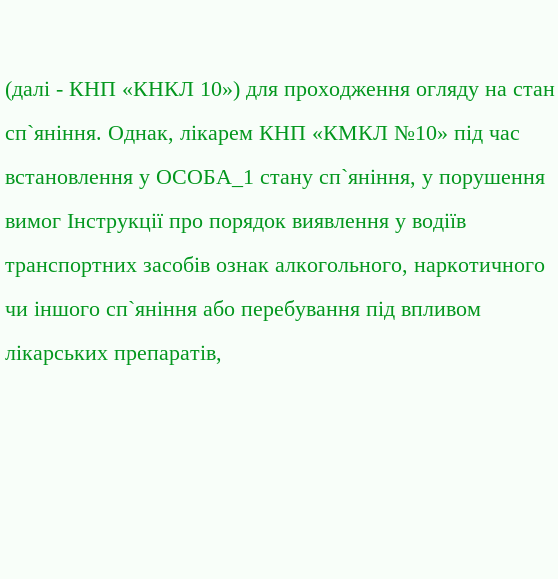(далі - КНП «КНКЛ 10») для проходження огляду на стан сп`яніння. Однак, лікарем КНП «КМКЛ №10» під час встановлення у ОСОБА_1 стану сп`яніння, у порушення вимог Інструкції про порядок виявлення у водіїв транспортних засобів ознак алкогольного, наркотичного чи іншого сп`яніння або перебування під впливом лікарських препаратів,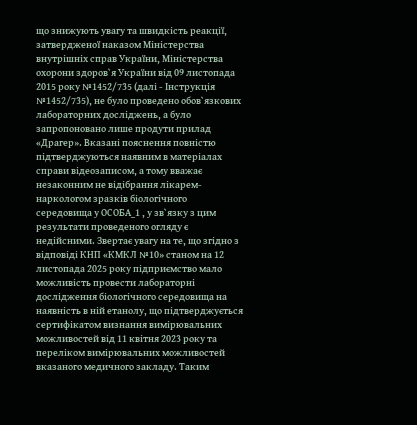що знижують увагу та швидкість реакції, затвердженої наказом Міністерства внутрішніх справ України, Міністерства охорони здоров`я України від 09 листопада 2015 року №1452/735 (далі - Інструкція №1452/735), не було проведено обов`язкових лабораторних досліджень, а було запропоновано лише продути прилад «Драгер». Вказані пояснення повністю підтверджуються наявним в матеріалах справи відеозаписом, а тому вважає незаконним не відібрання лікарем-наркологом зразків біологічного середовища у ОСОБА_1 , у зв`язку з цим результати проведеного огляду є недійсними. Звертає увагу на те, що згідно з відповіді КНП «КMКЛ №10» станом на 12 листопада 2025 року підприємство мало можливість провести лабораторні дослідження біологічного середовища на наявність в ній етанолу, що підтверджується сертифікатом визнання вимірювальних можливостей від 11 квітня 2023 року та переліком вимірювальних можливостей вказаного медичного закладу. Таким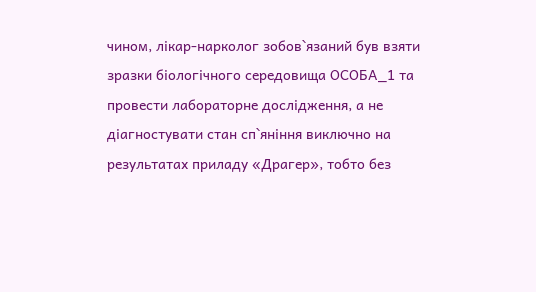чином, лікар-нарколог зобов`язаний був взяти зразки біологічного середовища ОСОБА_1 та провести лабораторне дослідження, а не діагностувати стан сп`яніння виключно на результатах приладу «Драгер», тобто без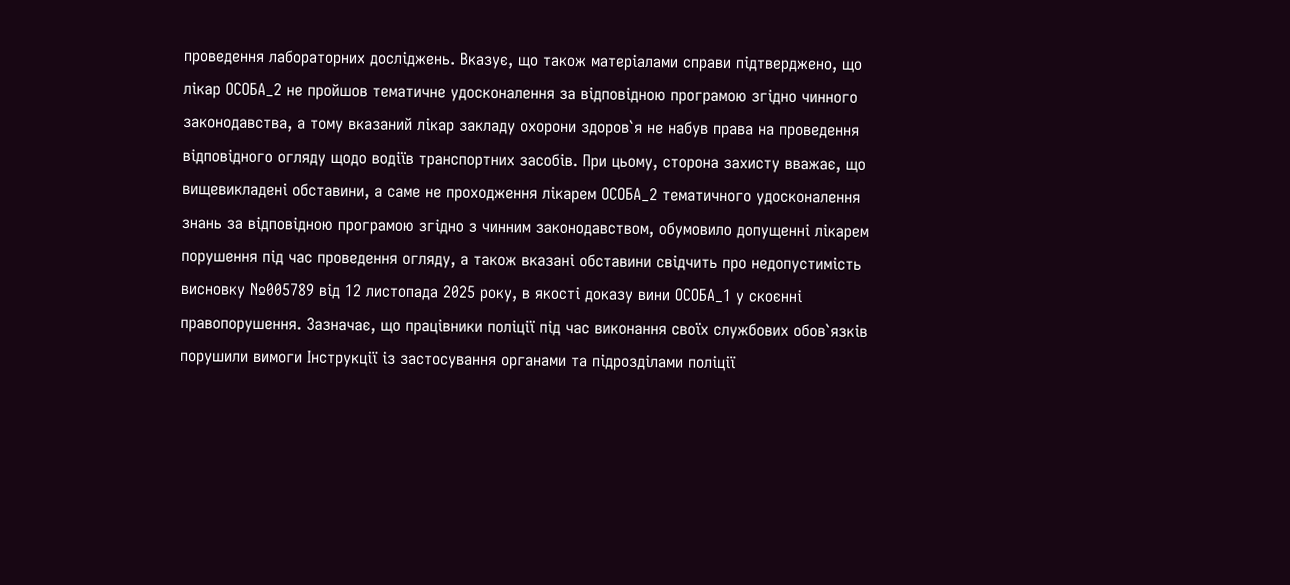проведення лабораторних досліджень. Вказує, що також матеріалами справи підтверджено, що лікар ОСОБА_2 не пройшов тематичне удосконалення за відповідною програмою згідно чинного законодавства, а тому вказаний лікар закладу охорони здоров`я не набув права на проведення відповідного огляду щодо водіїв транспортних засобів. При цьому, сторона захисту вважає, що вищевикладені обставини, а саме не проходження лікарем ОСОБА_2 тематичного удосконалення знань за відповідною програмою згідно з чинним законодавством, обумовило допущенні лікарем порушення під час проведення огляду, а також вказані обставини свідчить про недопустимість висновку №005789 від 12 листопада 2025 року, в якості доказу вини ОСОБА_1 у скоєнні правопорушення. Зазначає, що працівники поліції під час виконання своїх службових обов`язків порушили вимоги Інструкції із застосування органами та підрозділами поліції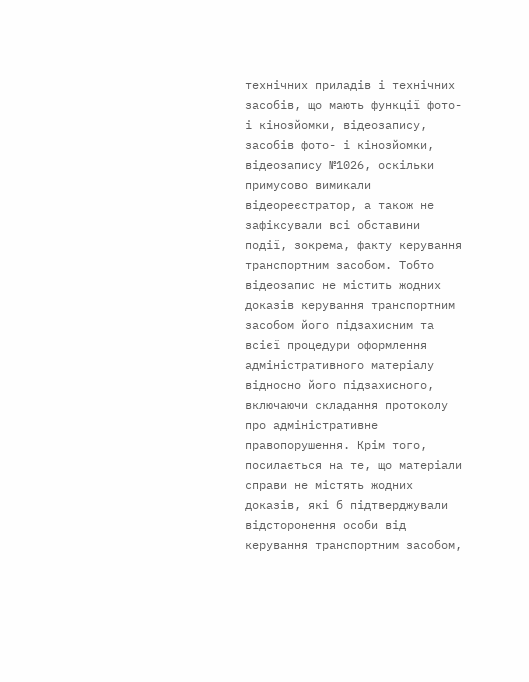технічних приладів і технічних засобів, що мають функції фото- і кінозйомки, відеозапису, засобів фото- і кінозйомки, відеозапису №1026, оскільки примусово вимикали відеореєстратор, а також не зафіксували всі обставини події, зокрема, факту керування транспортним засобом. Тобто відеозапис не містить жодних доказів керування транспортним засобом його підзахисним та всієї процедури оформлення адміністративного матеріалу відносно його підзахисного, включаючи складання протоколу про адміністративне правопорушення. Крім того, посилається на те, що матеріали справи не містять жодних доказів, які б підтверджували відсторонення особи від керування транспортним засобом,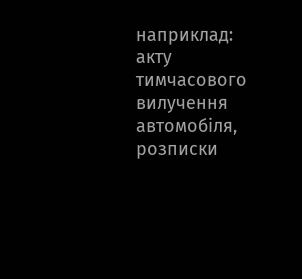наприклад: акту тимчасового вилучення автомобіля, розписки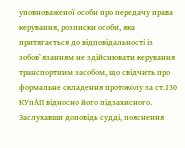уповноваженої особи про передачу права керування, розписки особи, яка притягається до відповідальності із зобов`язанням не здійснювати керування транспортним засобом, що свідчить про формальне складення протоколу за ст.130 КУпАП відносно його підзахисного. Заслухавши доповідь судді, пояснення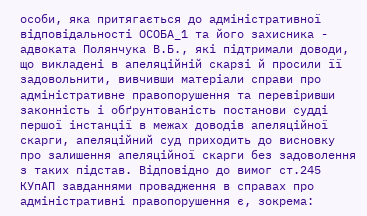особи, яка притягається до адміністративної відповідальності ОСОБА_1 та його захисника - адвоката Полянчука В.Б., які підтримали доводи, що викладені в апеляційній скарзі й просили її задовольнити, вивчивши матеріали справи про адміністративне правопорушення та перевіривши законність і обґрунтованість постанови судді першої інстанції в межах доводів апеляційної скарги, апеляційний суд приходить до висновку про залишення апеляційної скарги без задоволення з таких підстав. Відповідно до вимог ст.245 КУпАП завданнями провадження в справах про адміністративні правопорушення є, зокрема: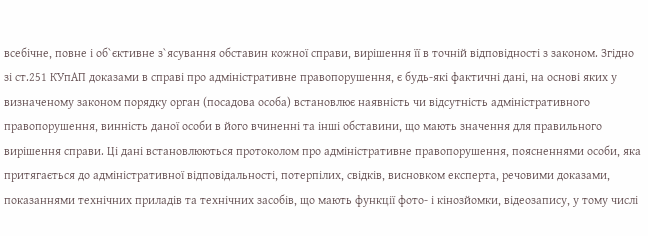всебічне, повне і об`єктивне з`ясування обставин кожної справи, вирішення її в точній відповідності з законом. Згідно зі ст.251 КУпАП доказами в справі про адміністративне правопорушення, є будь-які фактичні дані, на основі яких у визначеному законом порядку орган (посадова особа) встановлює наявність чи відсутність адміністративного правопорушення, винність даної особи в його вчиненні та інші обставини, що мають значення для правильного вирішення справи. Ці дані встановлюються протоколом про адміністративне правопорушення, поясненнями особи, яка притягається до адміністративної відповідальності, потерпілих, свідків, висновком експерта, речовими доказами, показаннями технічних приладів та технічних засобів, що мають функції фото- і кінозйомки, відеозапису, у тому числі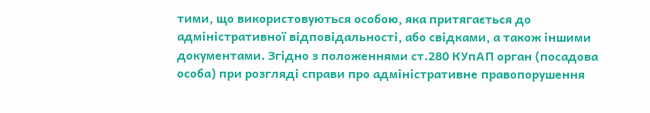тими, що використовуються особою, яка притягається до адміністративної відповідальності, або свідками, а також іншими документами. Згідно з положеннями ст.280 КУпАП орган (посадова особа) при розгляді справи про адміністративне правопорушення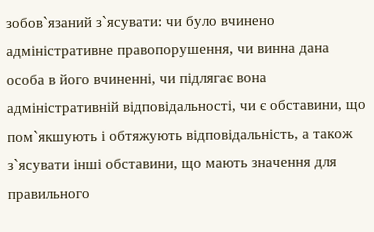зобов`язаний з`ясувати: чи було вчинено адміністративне правопорушення, чи винна дана особа в його вчиненні, чи підлягає вона адміністративній відповідальності, чи є обставини, що пом`якшують і обтяжують відповідальність, а також з`ясувати інші обставини, що мають значення для правильного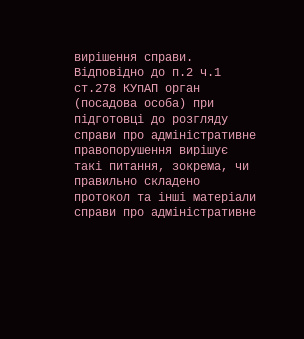вирішення справи. Відповідно до п.2 ч.1 ст.278 КУпАП орган (посадова особа) при підготовці до розгляду справи про адміністративне правопорушення вирішує такі питання, зокрема, чи правильно складено протокол та інші матеріали справи про адміністративне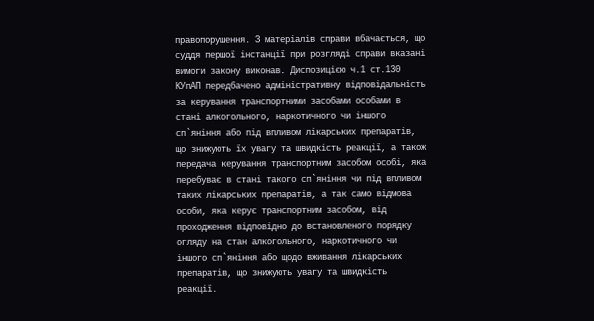правопорушення. З матеріалів справи вбачається, що суддя першої інстанції при розгляді справи вказані вимоги закону виконав. Диспозицією ч.1 ст.130 КУпАП передбачено адміністративну відповідальність за керування транспортними засобами особами в стані алкогольного, наркотичного чи іншого сп`яніння або під впливом лікарських препаратів, що знижують їх увагу та швидкість реакції, а також передача керування транспортним засобом особі, яка перебуває в стані такого сп`яніння чи під впливом таких лікарських препаратів, а так само відмова особи, яка керує транспортним засобом, від проходження відповідно до встановленого порядку огляду на стан алкогольного, наркотичного чи іншого сп`яніння або щодо вживання лікарських препаратів, що знижують увагу та швидкість реакції.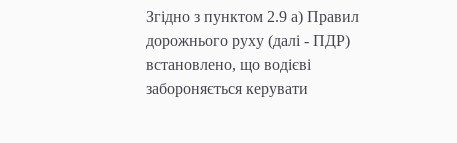Згідно з пунктом 2.9 а) Правил дорожнього руху (далі - ПДР) встановлено, що водієві забороняється керувати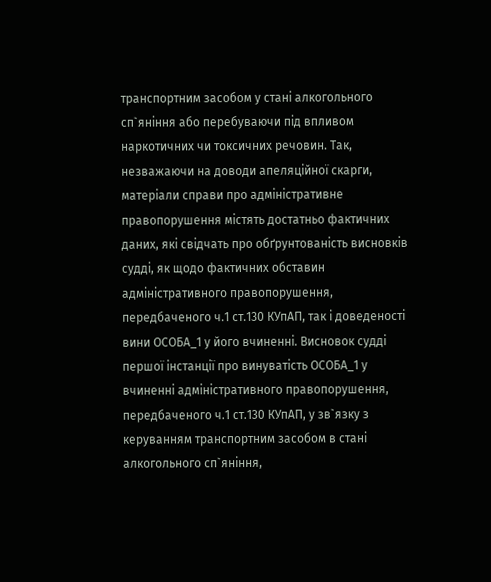транспортним засобом у стані алкогольного сп`яніння або перебуваючи під впливом наркотичних чи токсичних речовин. Так, незважаючи на доводи апеляційної скарги, матеріали справи про адміністративне правопорушення містять достатньо фактичних даних, які свідчать про обґрунтованість висновків судді, як щодо фактичних обставин адміністративного правопорушення, передбаченого ч.1 ст.130 КУпАП, так і доведеності вини ОСОБА_1 у його вчиненні. Висновок судді першої інстанції про винуватість ОСОБА_1 у вчиненні адміністративного правопорушення, передбаченого ч.1 ст.130 КУпАП, у зв`язку з керуванням транспортним засобом в стані алкогольного сп`яніння,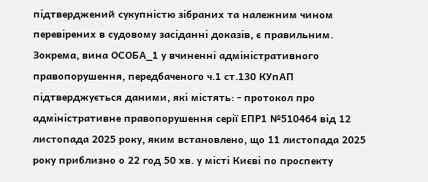підтверджений сукупністю зібраних та належним чином перевірених в судовому засіданні доказів, є правильним. Зокрема, вина ОСОБА_1 у вчиненні адміністративного правопорушення, передбаченого ч.1 ст.130 КУпАП підтверджується даними, які містять: - протокол про адміністративне правопорушення серії ЕПР1 №510464 від 12 листопада 2025 року, яким встановлено, що 11 листопада 2025 року приблизно о 22 год 50 хв. у місті Києві по проспекту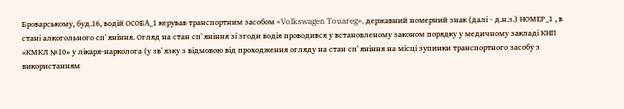Броварському, буд.16, водій ОСОБА_1 керував транспортним засобом «Volkswagen Touareg», державний номерний знак (далі - д.н.з.) НОМЕР_1 , в стані алкогольного сп`яніння. Огляд на стан сп`яніння зі згоди водія проводився у встановленому законом порядку у медичному закладі КНП «КМКЛ №10» у лікаря-нарколога (у зв`язку з відмовою від проходження огляду на стан сп`яніння на місці зупинки транспортного засобу з використанням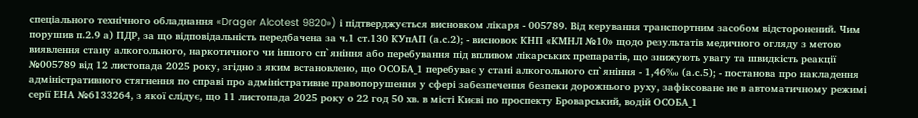спеціального технічного обладнання «Drager Alcotest 9820») і підтверджується висновком лікаря - 005789. Від керування транспортним засобом відсторонений. Чим порушив п.2.9 а) ПДР, за що відповідальність передбачена за ч.1 ст.130 КУпАП (а.с.2); - висновок КНП «КМНЛ №10» щодо результатів медичного огляду з метою виявлення стану алкогольного, наркотичного чи іншого сп`яніння або перебування під впливом лікарських препаратів, що знижують увагу та швидкість реакції №005789 від 12 листопада 2025 року, згідно з яким встановлено, що ОСОБА_1 перебуває у стані алкогольного сп`яніння - 1,46‰ (а.с.5); - постанова про накладення адміністративного стягнення по справі про адміністративне правопорушення у сфері забезпечення безпеки дорожнього руху, зафіксоване не в автоматичному режимі серії ЕНА №6133264, з якої слідує, що 11 листопада 2025 року о 22 год 50 хв. в місті Києві по проспекту Броварський, водій ОСОБА_1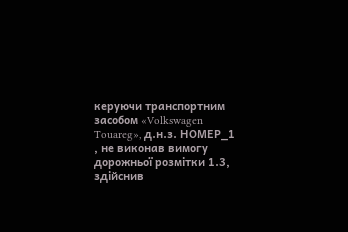керуючи транспортним засобом «Volkswagen Touareg», д.н.з. НОМЕР_1 , не виконав вимогу дорожньої розмітки 1.3, здійснив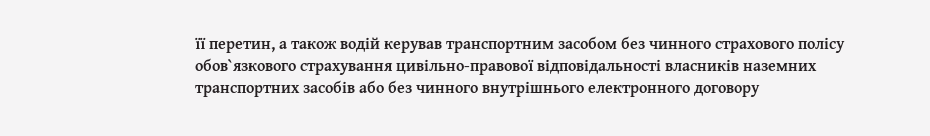її перетин, а також водій керував транспортним засобом без чинного страхового полісу обов`язкового страхування цивільно-правової відповідальності власників наземних транспортних засобів або без чинного внутрішнього електронного договору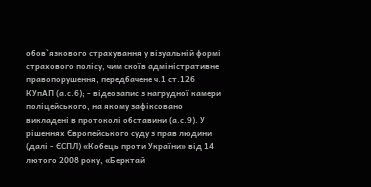обов`язкового страхування у візуальній формі страхового полісу, чим скоїв адміністративне правопорушення, передбачене ч.1 ст.126 КУпАП (а.с.6); - відеозапис з нагрудної камери поліцейського, на якому зафіксовано викладені в протоколі обставини (а.с.9). У рішеннях Європейського суду з прав людини (далі - ЄСПЛ) «Кобець проти України» від 14 лютого 2008 року, «Берктай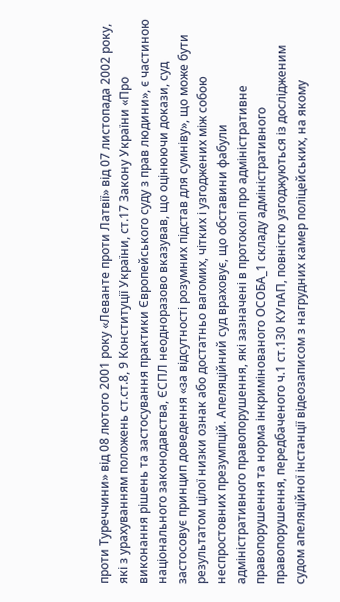проти Туреччини» від 08 лютого 2001 року «Леванте проти Латвії» від 07 листопада 2002 року, які з урахуванням положень ст.ст.8, 9 Конституції України, ст.17 Закону України «Про виконання рішень та застосування практики Європейського суду з прав людини», є частиною національного законодавства, ЄСПЛ неодноразово вказував, що оцінюючи докази, суд застосовує принцип доведення «за відсутності розумних підстав для сумніву», що може бути результатом цілої низки ознак або достатньо вагомих, чітких і узгоджених між собою неспростовних презумпцій. Апеляційний суд враховує, що обставини фабули адміністративного правопорушення, які зазначені в протоколі про адміністративне правопорушення та норма інкримінованого ОСОБА_1 складу адміністративного правопорушення, передбаченого ч.1 ст.130 КУпАП, повністю узгоджуються із дослідженим судом апеляційної інстанції відеозаписом з нагрудних камер поліцейських, на якому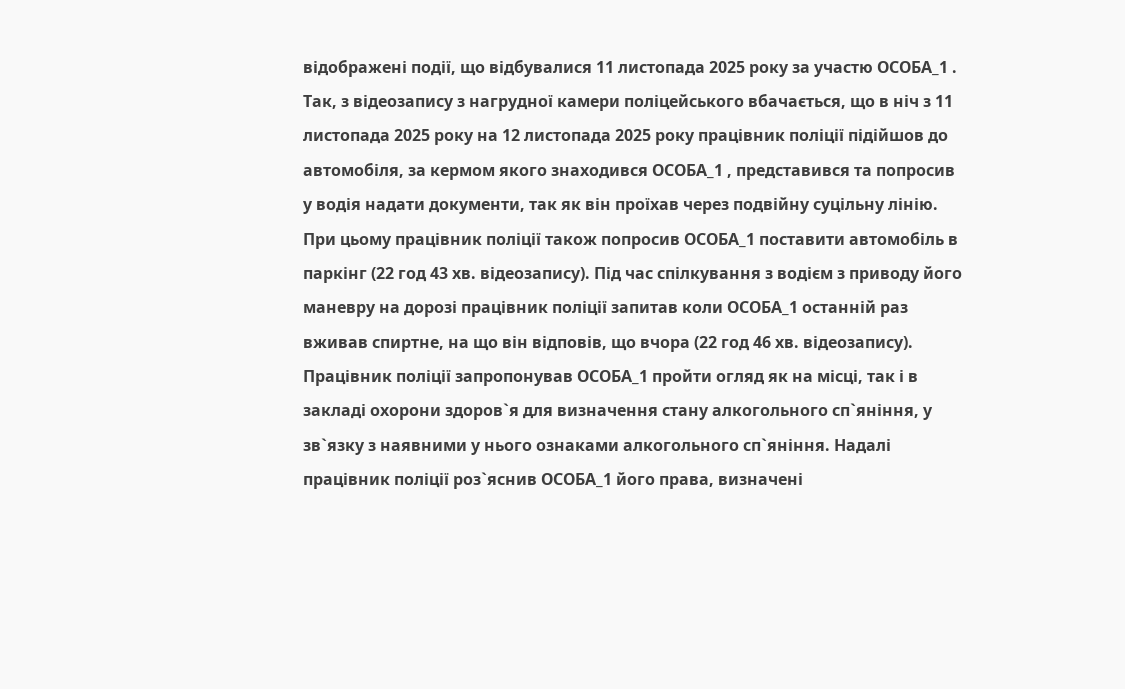відображені події, що відбувалися 11 листопада 2025 року за участю ОСОБА_1 . Так, з відеозапису з нагрудної камери поліцейського вбачається, що в ніч з 11 листопада 2025 року на 12 листопада 2025 року працівник поліції підійшов до автомобіля, за кермом якого знаходився ОСОБА_1 , представився та попросив у водія надати документи, так як він проїхав через подвійну суцільну лінію. При цьому працівник поліції також попросив ОСОБА_1 поставити автомобіль в паркінг (22 год 43 хв. відеозапису). Під час спілкування з водієм з приводу його маневру на дорозі працівник поліції запитав коли ОСОБА_1 останній раз вживав спиртне, на що він відповів, що вчора (22 год 46 хв. відеозапису). Працівник поліції запропонував ОСОБА_1 пройти огляд як на місці, так і в закладі охорони здоров`я для визначення стану алкогольного сп`яніння, у зв`язку з наявними у нього ознаками алкогольного сп`яніння. Надалі працівник поліції роз`яснив ОСОБА_1 його права, визначені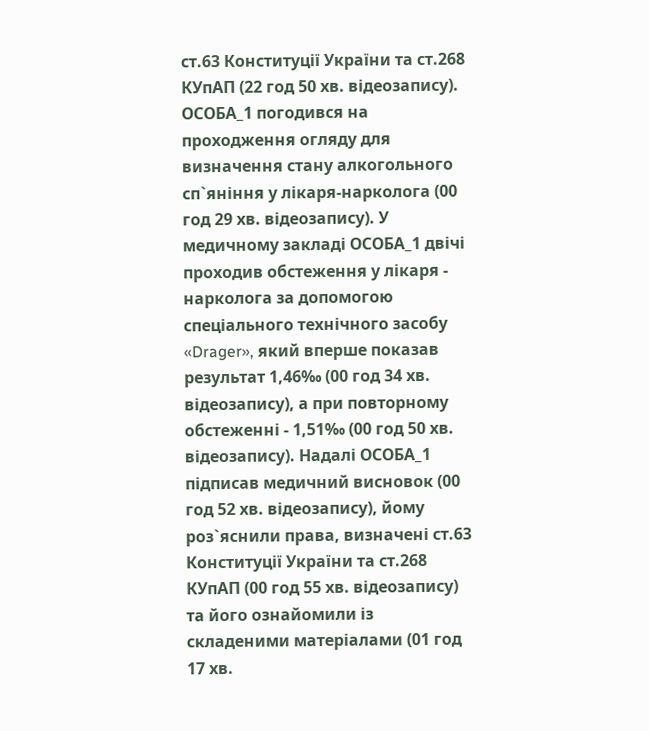ст.63 Конституції України та ст.268 КУпАП (22 год 50 хв. відеозапису). ОСОБА_1 погодився на проходження огляду для визначення стану алкогольного сп`яніння у лікаря-нарколога (00 год 29 хв. відеозапису). У медичному закладі ОСОБА_1 двічі проходив обстеження у лікаря - нарколога за допомогою спеціального технічного засобу «Drager», який вперше показав результат 1,46‰ (00 год 34 хв. відеозапису), а при повторному обстеженні - 1,51‰ (00 год 50 хв. відеозапису). Надалі ОСОБА_1 підписав медичний висновок (00 год 52 хв. відеозапису), йому роз`яснили права, визначені ст.63 Конституції України та ст.268 КУпАП (00 год 55 хв. відеозапису) та його ознайомили із складеними матеріалами (01 год 17 хв.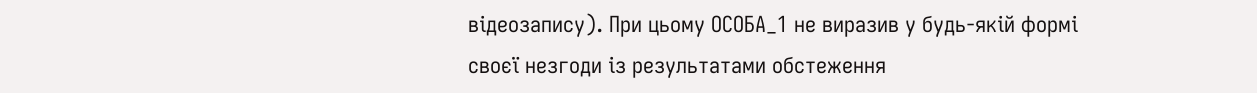відеозапису). При цьому ОСОБА_1 не виразив у будь-якій формі своєї незгоди із результатами обстеження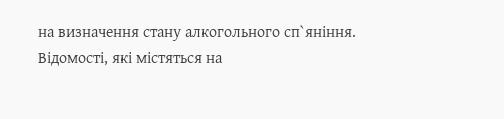на визначення стану алкогольного сп`яніння. Відомості, які містяться на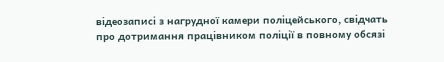відеозаписі з нагрудної камери поліцейського, свідчать про дотримання працівником поліції в повному обсязі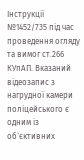Інструкції №1452/735 під час проведення огляду та вимог ст.266 КУпАП. Вказаний відеозапис з нагрудної камери поліцейського є одним із об`єктивних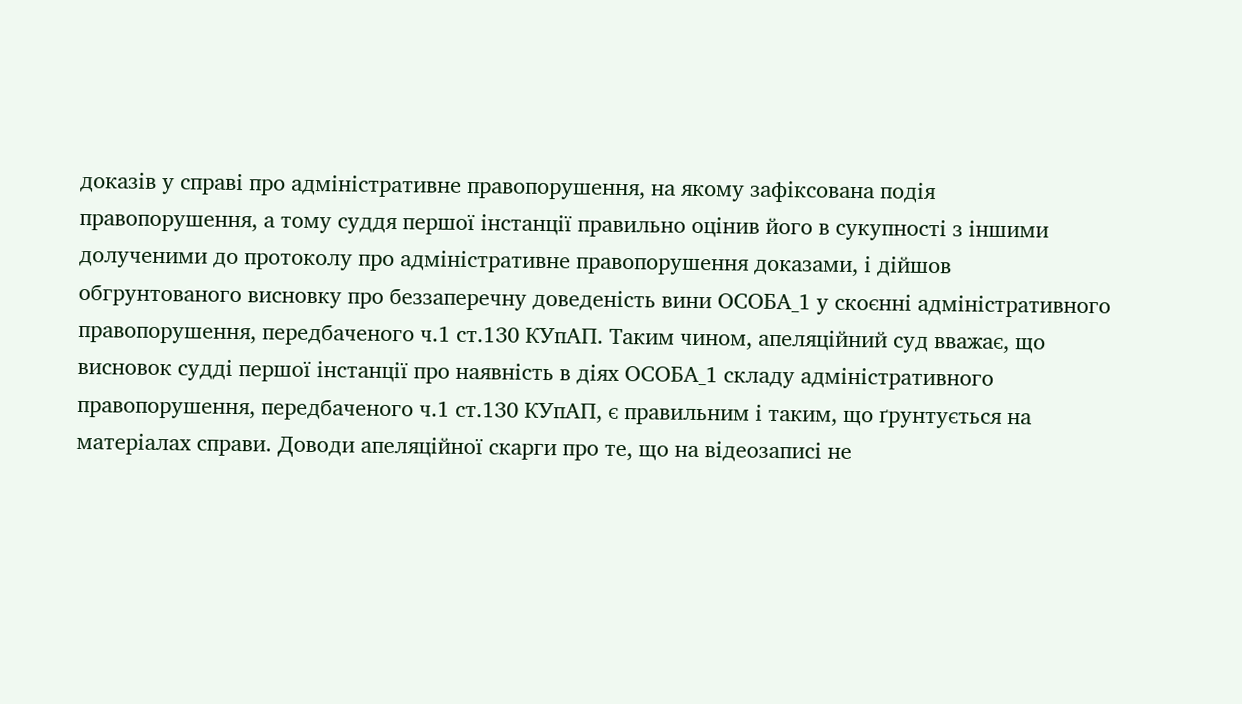доказів у справі про адміністративне правопорушення, на якому зафіксована подія правопорушення, а тому суддя першої інстанції правильно оцінив його в сукупності з іншими долученими до протоколу про адміністративне правопорушення доказами, і дійшов обгрунтованого висновку про беззаперечну доведеність вини ОСОБА_1 у скоєнні адміністративного правопорушення, передбаченого ч.1 ст.130 КУпАП. Таким чином, апеляційний суд вважає, що висновок судді першої інстанції про наявність в діях ОСОБА_1 складу адміністративного правопорушення, передбаченого ч.1 ст.130 КУпАП, є правильним і таким, що ґрунтується на матеріалах справи. Доводи апеляційної скарги про те, що на відеозаписі не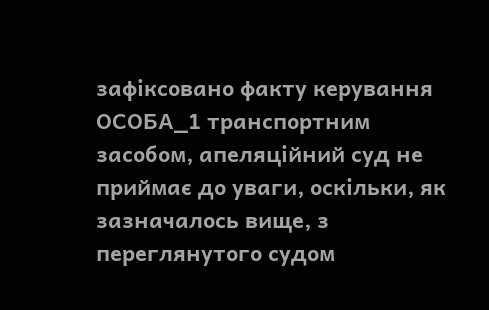зафіксовано факту керування ОСОБА_1 транспортним засобом, апеляційний суд не приймає до уваги, оскільки, як зазначалось вище, з переглянутого судом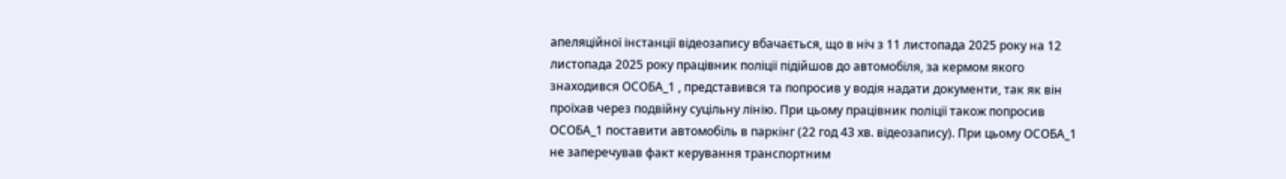апеляційної інстанції відеозапису вбачається, що в ніч з 11 листопада 2025 року на 12 листопада 2025 року працівник поліції підійшов до автомобіля, за кермом якого знаходився ОСОБА_1 , представився та попросив у водія надати документи, так як він проїхав через подвійну суцільну лінію. При цьому працівник поліції також попросив ОСОБА_1 поставити автомобіль в паркінг (22 год 43 хв. відеозапису). При цьому ОСОБА_1 не заперечував факт керування транспортним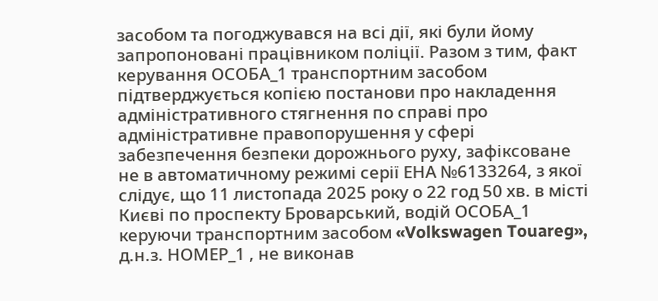засобом та погоджувався на всі дії, які були йому запропоновані працівником поліції. Разом з тим, факт керування ОСОБА_1 транспортним засобом підтверджується копією постанови про накладення адміністративного стягнення по справі про адміністративне правопорушення у сфері забезпечення безпеки дорожнього руху, зафіксоване не в автоматичному режимі серії ЕНА №6133264, з якої слідує, що 11 листопада 2025 року о 22 год 50 хв. в місті Києві по проспекту Броварський, водій ОСОБА_1 керуючи транспортним засобом «Volkswagen Touareg», д.н.з. НОМЕР_1 , не виконав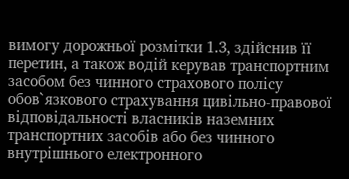вимогу дорожньої розмітки 1.3, здійснив її перетин, а також водій керував транспортним засобом без чинного страхового полісу обов`язкового страхування цивільно-правової відповідальності власників наземних транспортних засобів або без чинного внутрішнього електронного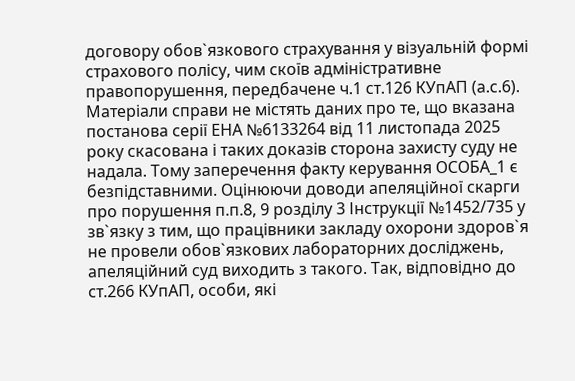договору обов`язкового страхування у візуальній формі страхового полісу, чим скоїв адміністративне правопорушення, передбачене ч.1 ст.126 КУпАП (а.с.6). Матеріали справи не містять даних про те, що вказана постанова серії ЕНА №6133264 від 11 листопада 2025 року скасована і таких доказів сторона захисту суду не надала. Тому заперечення факту керування ОСОБА_1 є безпідставними. Оцінюючи доводи апеляційної скарги про порушення п.п.8, 9 розділу 3 Інструкції №1452/735 у зв`язку з тим, що працівники закладу охорони здоров`я не провели обов`язкових лабораторних досліджень, апеляційний суд виходить з такого. Так, відповідно до ст.266 КУпАП, особи, які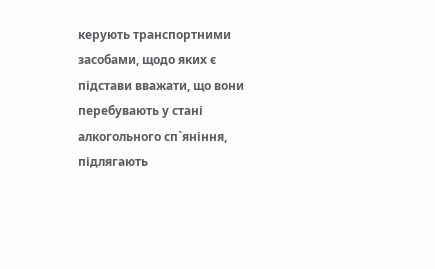керують транспортними засобами, щодо яких є підстави вважати, що вони перебувають у стані алкогольного сп`яніння, підлягають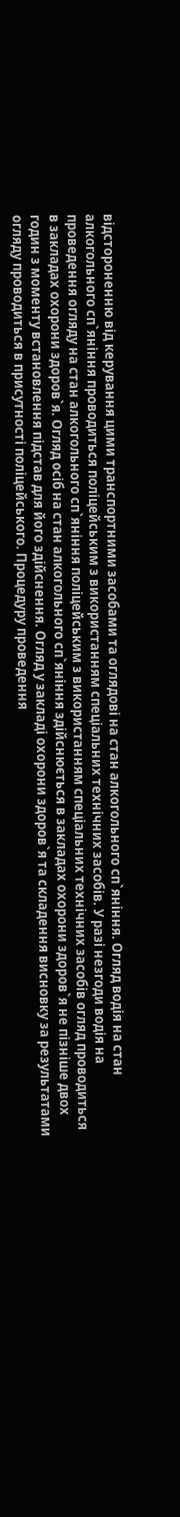відстороненню від керування цими транспортними засобами та оглядові на стан алкогольного сп`яніння. Огляд водія на стан алкогольного сп`яніння проводиться поліцейським з використанням спеціальних технічних засобів. У разі незгоди водія на проведення огляду на стан алкогольного сп`яніння поліцейським з використанням спеціальних технічних засобів огляд проводиться в закладах охорони здоров`я. Огляд осіб на стан алкогольного сп`яніння здійснюється в закладах охорони здоров`я не пізніше двох годин з моменту встановлення підстав для його здійснення. Огляд у закладі охорони здоров`я та складення висновку за результатами огляду проводиться в присутності поліцейського. Процедуру проведення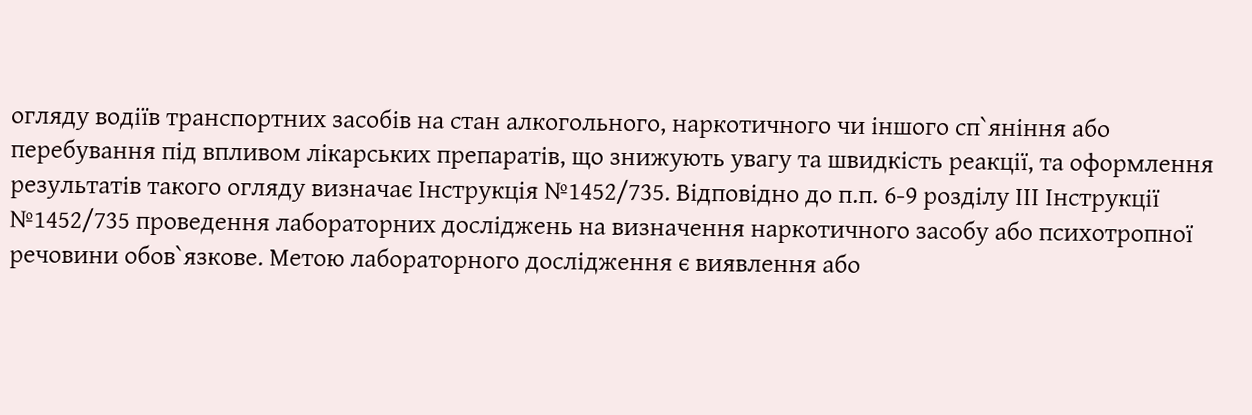огляду водіїв транспортних засобів на стан алкогольного, наркотичного чи іншого сп`яніння або перебування під впливом лікарських препаратів, що знижують увагу та швидкість реакції, та оформлення результатів такого огляду визначає Інструкція №1452/735. Відповідно до п.п. 6-9 розділу ІІІ Інструкції №1452/735 проведення лабораторних досліджень на визначення наркотичного засобу або психотропної речовини обов`язкове. Метою лабораторного дослідження є виявлення або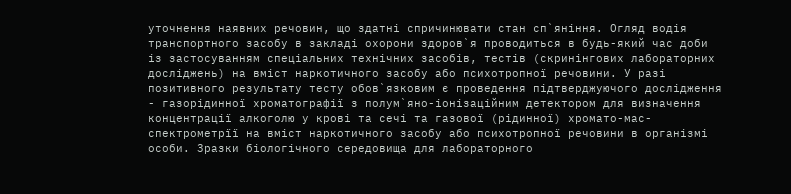уточнення наявних речовин, що здатні спричинювати стан сп`яніння. Огляд водія транспортного засобу в закладі охорони здоров`я проводиться в будь-який час доби із застосуванням спеціальних технічних засобів, тестів (скринінгових лабораторних досліджень) на вміст наркотичного засобу або психотропної речовини. У разі позитивного результату тесту обов`язковим є проведення підтверджуючого дослідження - газорідинної хроматографії з полум`яно-іонізаційним детектором для визначення концентрації алкоголю у крові та сечі та газової (рідинної) хромато-мас-спектрометрїї на вміст наркотичного засобу або психотропної речовини в організмі особи. Зразки біологічного середовища для лабораторного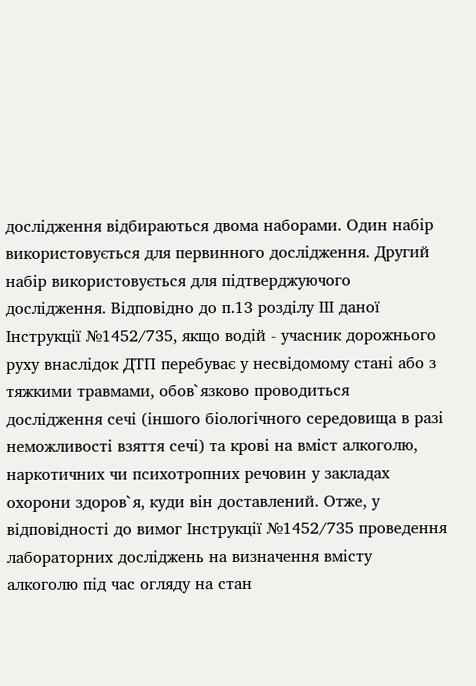дослідження відбираються двома наборами. Один набір використовується для первинного дослідження. Другий набір використовується для підтверджуючого дослідження. Відповідно до п.13 розділу ІІІ даної Інструкції №1452/735, якщо водій - учасник дорожнього руху внаслідок ДТП перебуває у несвідомому стані або з тяжкими травмами, обов`язково проводиться дослідження сечі (іншого біологічного середовища в разі неможливості взяття сечі) та крові на вміст алкоголю, наркотичних чи психотропних речовин у закладах охорони здоров`я, куди він доставлений. Отже, у відповідності до вимог Інструкції №1452/735 проведення лабораторних досліджень на визначення вмісту алкоголю під час огляду на стан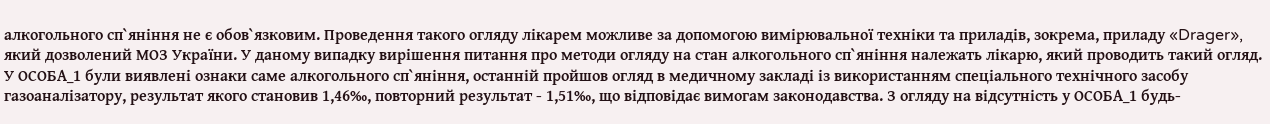алкогольного сп`яніння не є обов`язковим. Проведення такого огляду лікарем можливе за допомогою вимірювальної техніки та приладів, зокрема, приладу «Drager», який дозволений МОЗ України. У даному випадку вирішення питання про методи огляду на стан алкогольного сп`яніння належать лікарю, який проводить такий огляд. У ОСОБА_1 були виявлені ознаки саме алкогольного сп`яніння, останній пройшов огляд в медичному закладі із використанням спеціального технічного засобу газоаналізатору, результат якого становив 1,46‰, повторний результат - 1,51‰, що відповідає вимогам законодавства. З огляду на відсутність у ОСОБА_1 будь-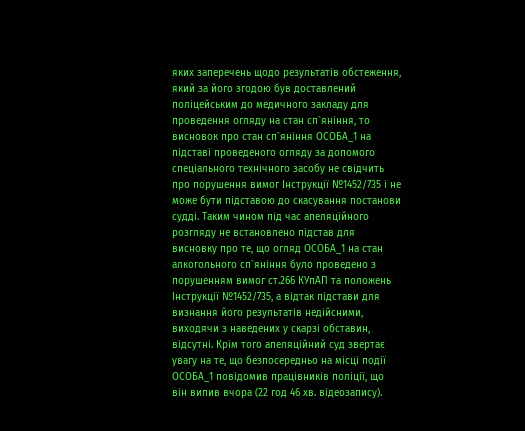яких заперечень щодо результатів обстеження, який за його згодою був доставлений поліцейським до медичного закладу для проведення огляду на стан сп`яніння, то висновок про стан сп`яніння ОСОБА_1 на підставі проведеного огляду за допомого спеціального технічного засобу не свідчить про порушення вимог Інструкції №1452/735 і не може бути підставою до скасування постанови судді. Таким чином під час апеляційного розгляду не встановлено підстав для висновку про те, що огляд ОСОБА_1 на стан алкогольного сп`яніння було проведено з порушенням вимог ст.266 КУпАП та положень Інструкції №1452/735, а відтак підстави для визнання його результатів недійсними, виходячи з наведених у скарзі обставин, відсутні. Крім того апеляційний суд звертає увагу на те, що безпосередньо на місці події ОСОБА_1 повідомив працівників поліції, що він випив вчора (22 год 46 хв. відеозапису).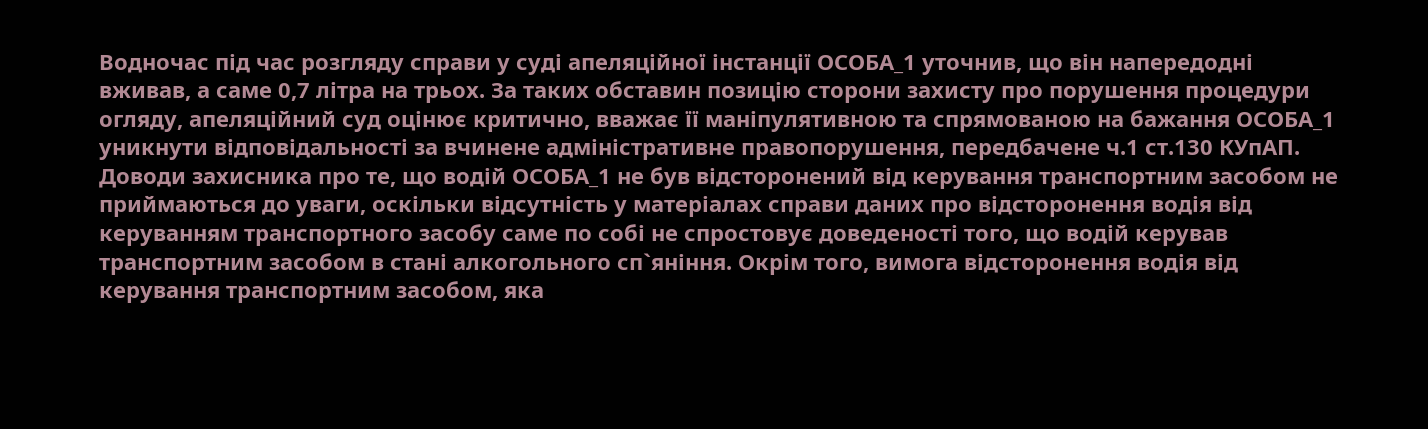Водночас під час розгляду справи у суді апеляційної інстанції ОСОБА_1 уточнив, що він напередодні вживав, а саме 0,7 літра на трьох. За таких обставин позицію сторони захисту про порушення процедури огляду, апеляційний суд оцінює критично, вважає її маніпулятивною та спрямованою на бажання ОСОБА_1 уникнути відповідальності за вчинене адміністративне правопорушення, передбачене ч.1 ст.130 КУпАП. Доводи захисника про те, що водій ОСОБА_1 не був відсторонений від керування транспортним засобом не приймаються до уваги, оскільки відсутність у матеріалах справи даних про відсторонення водія від керуванням транспортного засобу саме по собі не спростовує доведеності того, що водій керував транспортним засобом в стані алкогольного сп`яніння. Окрім того, вимога відсторонення водія від керування транспортним засобом, яка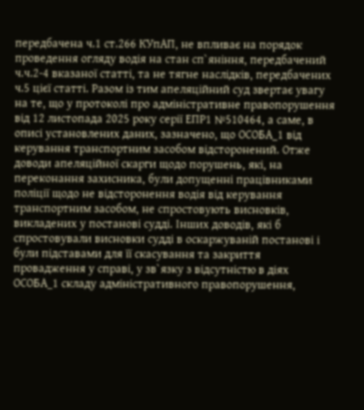передбачена ч.1 ст.266 КУпАП, не впливає на порядок проведення огляду водія на стан сп`яніння, передбачений ч.ч.2-4 вказаної статті, та не тягне наслідків, передбачених ч.5 цієї статті. Разом із тим апеляційний суд звертає увагу на те, що у протоколі про адміністративне правопорушення від 12 листопада 2025 року серії ЕПР1 №510464, а саме, в описі установлених даних, зазначено, що ОСОБА_1 від керування транспортним засобом відсторонений. Отже доводи апеляційної скарги щодо порушень, які, на переконання захисника, були допущенні працівниками поліції щодо не відсторонення водія від керування транспортним засобом, не спростовують висновків, викладених у постанові судді. Інших доводів, які б спростовували висновки судді в оскаржуваній постанові і були підставами для її скасування та закриття провадження у справі, у зв`язку з відсутністю в діях ОСОБА_1 складу адміністративного правопорушення,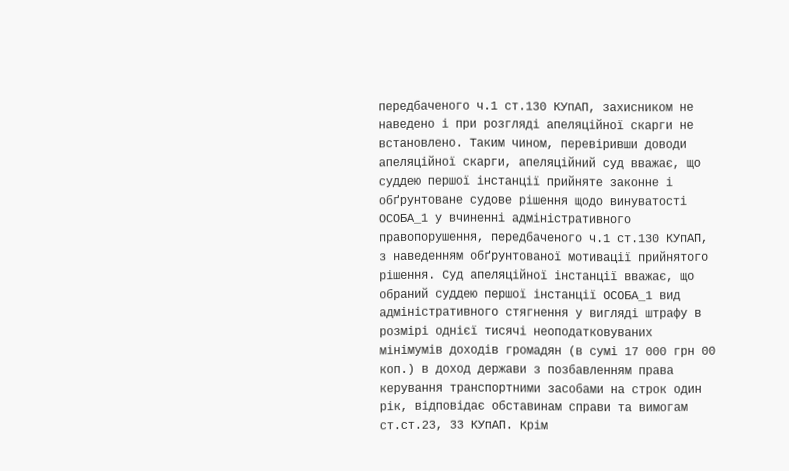передбаченого ч.1 ст.130 КУпАП, захисником не наведено і при розгляді апеляційної скарги не встановлено. Таким чином, перевіривши доводи апеляційної скарги, апеляційний суд вважає, що суддею першої інстанції прийняте законне і обґрунтоване судове рішення щодо винуватості ОСОБА_1 у вчиненні адміністративного правопорушення, передбаченого ч.1 ст.130 КУпАП, з наведенням обґрунтованої мотивації прийнятого рішення. Суд апеляційної інстанції вважає, що обраний суддею першої інстанції ОСОБА_1 вид адміністративного стягнення у вигляді штрафу в розмірі однієї тисячі неоподатковуваних мінімумів доходів громадян (в сумі 17 000 грн 00 коп.) в доход держави з позбавленням права керування транспортними засобами на строк один рік, відповідає обставинам справи та вимогам ст.ст.23, 33 КУпАП. Крім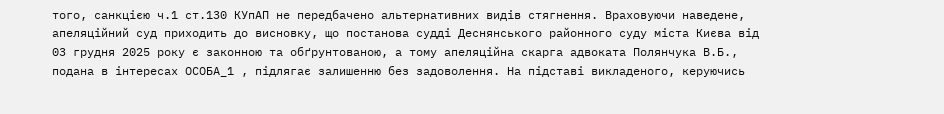того, санкцією ч.1 ст.130 КУпАП не передбачено альтернативних видів стягнення. Враховуючи наведене, апеляційний суд приходить до висновку, що постанова судді Деснянського районного суду міста Києва від 03 грудня 2025 року є законною та обґрунтованою, а тому апеляційна скарга адвоката Полянчука В.Б., подана в інтересах ОСОБА_1 , підлягає залишенню без задоволення. На підставі викладеного, керуючись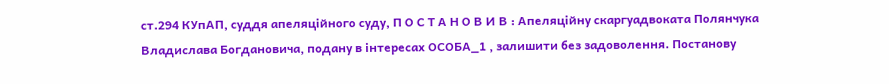ст.294 КУпАП, суддя апеляційного суду, П О С Т А Н О В И В : Апеляційну скаргуадвоката Полянчука Владислава Богдановича, подану в інтересах ОСОБА_1 , залишити без задоволення. Постанову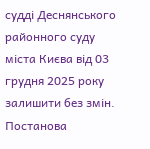судді Деснянського районного суду міста Києва від 03 грудня 2025 року залишити без змін. Постанова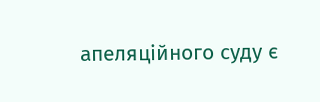апеляційного суду є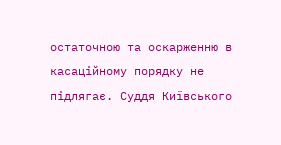остаточною та оскарженню в касаційному порядку не підлягає. Суддя Київського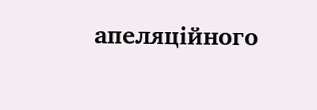апеляційного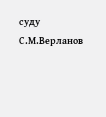суду С.М.Верланов